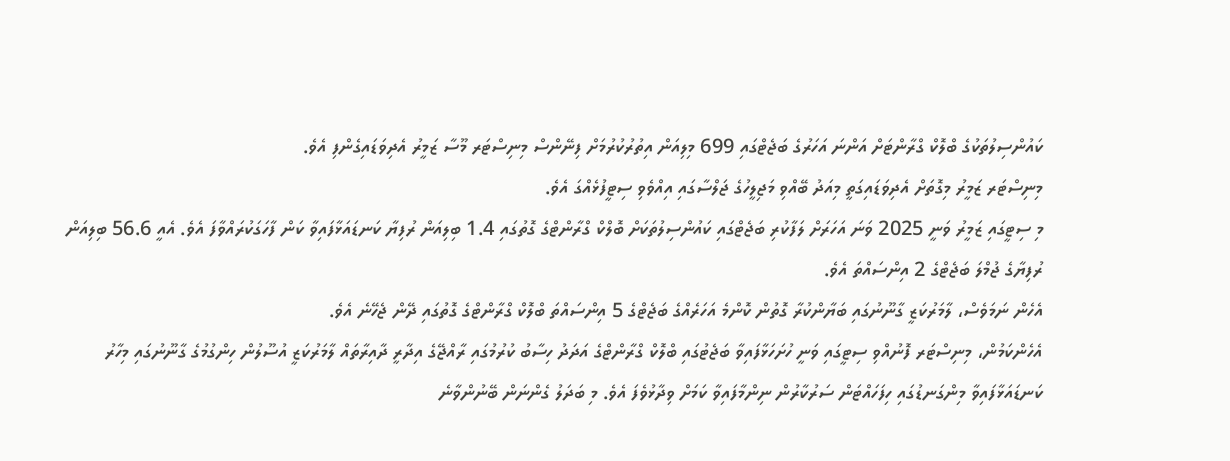ކައުންސިލުތަކުގެ ބްލޮކް ގްރާންޓަށް އަންނަ އަހަރުގެ ބަޖެޓްގައި 699 މިލިއަން އިތުރުކުރުމަށް ފިނޭންސް މިނިސްޓަރ މޫސާ ޒަމީރު އެދިވަޑައިގެންފި އެވެ.
މިނިސްޓަރ ޒަމީރު މިގޮތަށް އެދިވަޑައިގަތީ މިއަދު ބޭއްވި މަޖިލީހުގެ ޖަލްސާގައި އިއްވެވި ސިޓީފުޅެއްގަ އެވެ.
މި ސިޓީގައި ޒަމީރު ވަނީ 2025 ވަނަ އަހަރަށް ލަފާކުރި ބަޖެޓްގައި ކައުންސިލުތަކަށް ބޮލްކް ގްރާންޓްގެ ގޮތުގައި 1.4 ބިލިއަން ރުފިޔާ ކަނޑައަޅާފައިވާ ކަން ފާހަގަކުރައްވާފަ އެވެ. އެއީ 56.6 ބިލިއަން ރުފިޔާގެ ޖުމްލަ ބަޖެޓްގެ 2 އިންސައްތަ އެވެ.
އެހެން ނަމަވެސް، ލާމަރުކަޒީ ގާނޫނުގައި ބަޔާންކުރާ ގޮތުން ކޮންމެ އަހަރެއްގެ ބަޖެޓްގެ 5 އިންސައްތަ ބްލޮކް ގްރާންޓްގެ ގޮތުގައި ދޭން ޖެހޭނެ އެވެ.
އެހެންކަމުން، މިނިސްޓަރ ފޮނުއްވި ސިޓީގައި ވަނީ ހުށަހަޅާފައިވާ ބަޖެޓުގައި ބްލޮކް ގްރާންޓްގެ އަދަދު ހިސާބު ކުރުމުގައި ރާއްޖޭގެ އިދާރީ ދާއިރާތައް ލާމަރުކަޒީ އުސޫލުން ހިންގުމުގެ ގާނޫނުގައި މިހާރު ކަނޑައަޅާފައިވާ މިންގަނޑުގައި ހިފަހައްޓަން ސަރުކާރުން ނިންމާފައިވާ ކަމަށް ވިދާޅުވެފަ އެވެ. މި ބަދަލު ގެންނަން ބޭނުންވާނެ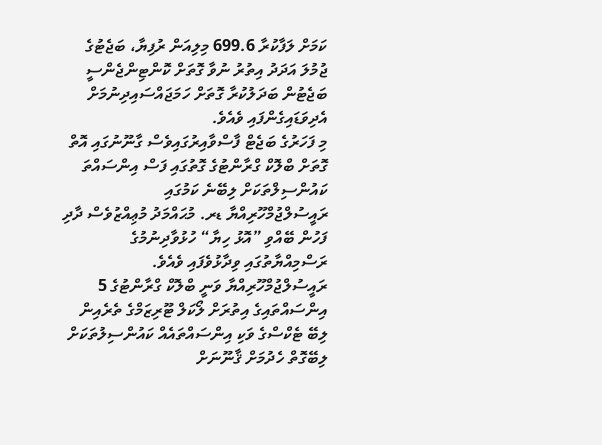ކަމަށް ލަފާކުރާ 699.6 މިލިއަން ރުފިޔާ، ބަޖެޓުގެ ޖުމުލަ އަދަދު އިތުރު ނުވާ ގޮތަށް ކޮންޓިންޖެންސީ ބަޖެޓުން ބަދަލުކުރާ ގޮތަށް ހަމަޖައްސައިދިނުމަށް އެދިވަޑައިގެންފައި ވެއެވެ.
މި ފަހަރުގެ ބަޖެޓް ފާސްވާއިރުގައިވެސް ގާނޫނުގައި އޮތް ގޮތަށް ބްލޮކް ގްރާންޓުގެ ގޮތުގައި ފަސް އިންސައްތަ ކައުންސިލްތަކަށް ލިބޭނެ ކަމުގައި ރައީސުލްޖުމްހޫރިއްޔާ ޑރ. މުޙައްމަދު މުޢިއްޒުވެސް ދާދި ފަހުން ބޭއްވި ”އޮޅު ހިޔާ“ ހުޅުވާދިނުމުގެ ރަސްމިއްޔާތުގައި ވިދާޅުވެފައި ވެއެވެ.
ރައީސުލްޖުމްހޫރިއްޔާ ވަނީ ބްލޮކް ގްރާންޓުގެ 5 އިންސައްތައިގެ އިތުރަށް ލޯކަލް ޓޫރިޒަމްގެ ތެރެއިން ލިބޭ ޓެކްސްގެ ވަކި އިންސައްތައެއް ކައުންސިލުތަކަށް ލިބޭގޮތް ހެދުމަށް ޤާނޫނަށް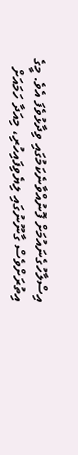އިސްލާހުގެނައުމަށް ފޮނުއްވާނެކަމުގައި ވިދާޅުވެފަ އެވެ. މީގެ އިތުރަށްވެސް ގާނޫނުގައި ލިޔެވިފައިހުރި، މިއަދާ ހަމައަށް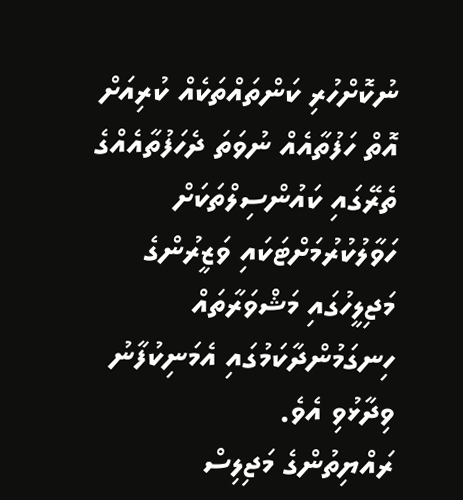ނުކޮށްހުރި ކަންތައްތަކެއް ކުރިއަށް އޮތް ހަފުތާއެއް ނުވަތަ ދެހަފުތާއެއްގެ ތެރޭގައި ކައުންސިލްތަކަށް ހަވާލުކުރުމަށްޓަކައި ވަޒީރުންގެ މަޖިލީހުގައި މަޝްވަރާތައް ހިނގަމުންދާކަމުގައި އެމަނިކުފާނު ވިދާޅުވި އެވެ.
ރައްޔިތުންގެ މަޖިލިސް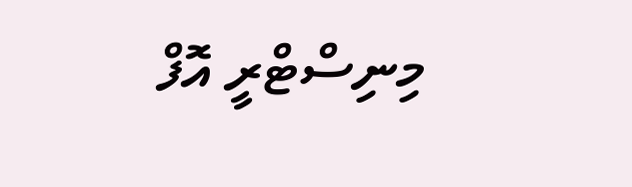މިނިސްޓްރީ އޮފް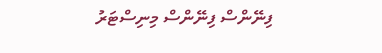ފިނޭންސް ފިނޭންސް މިނިސްޓަރު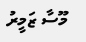މޫސާ ޒަމީރު